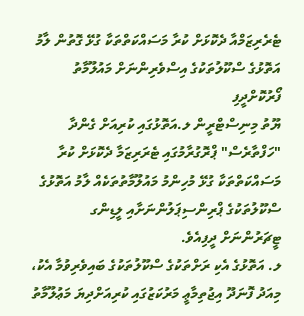ޓެރެރިޒަމްއާ ދެކޮޅަށް ކުރާ މަސައްކަތްތަކާ ގުޅޭ ގޮތުން ލާމު އަތޮޅުގެ ސްކޫލުތަކުގެ އިސްވެރިންނަށް މައުލޫމާތު ފޯރުކޮށްދީފި
ޔޫތު މިނިސްޓްރީން ލ.އަތޮޅުގައި ކުރިއަށް ގެންދާ "ހަފްތާރެސް" ޕްރޮގުރާމުގައި ޓެރަރިޒަމާ ދެކޮޅަށް ކުރާ މަސައްކަތްތަކާ ގުޅޭ މުހިންމު މައުލޫމާތުތަކެއް ލާމު އަތޮޅުގެ ސްކޫލުތަކުގެ ޕްރިންސިޕަލުންނަށާއި ލީޑިންގ ޓީޗަރުންނަށް ދީފިއެވެ.
ލ. އަތޮޅުގެ އެކި ރަށްތަކުގެ ސްކޫލުތަކުގެ ބައިވެރިވުމާ އެކު، މިއަދު ފޮނަދޫ އިޖުތިމާޢީ މަރުކަޒުގައި ކުރިއަށްދިޔަ މަޢުލޫމާތު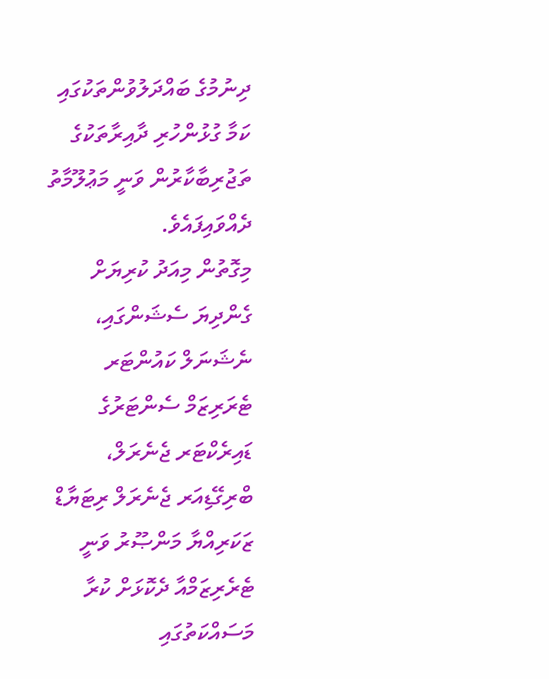ދިނުމުގެ ބައްދަލުވުންތަކުގައި ކަމާ ގުޅުންހުރި ދާއިރާތަކުގެ ތަޖުރިބާކާރުން ވަނީ މަޢުލޫމާތު ދެއްވައިފައެވެ.
މިގޮތުން މިއަދު ކުރިޔަށް ގެންދިޔަ ސެޝަންގައި، ނެޝަނަލް ކައުންޓަރ ޓެރަރިޒަމް ސެންޓަރުގެ ޑައިރެކްޓަރ ޖެނެރަލް، ބްރިގޭޑިއަރ ޖެނެރަލް ރިޓަޔާޑް ޒަކަރިއްޔާ މަންޞޫރު ވަނީ ޓެރެރިޒަމްއާ ދެކޮޅަށް ކުރާ މަސައްކަތުގައި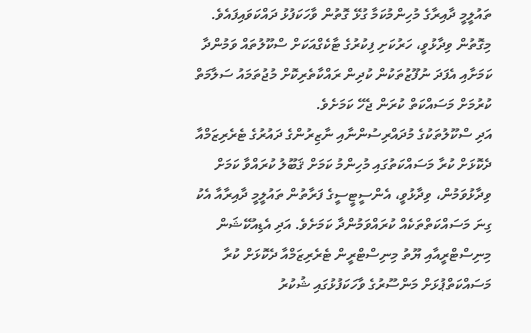ތައުލީމީ ދާއިރާގެ މުހިންމުކަމާ ގުޅޭ ގޮތުން ވާހަކަފުޅު ދައްކަވައިފައެވެ. މިގޮތުން ވިދާޅުވީ، ހަރުކަށި ފިކުރުގެ ޓާކެގްއަކަށް ސްކޫލުތައް ވަމުންދާ ކަމަށާއި އެފަދަ ނުފޫޒުތަކުން ކުދިން ރައްކާތެރިކޮށް މުޖުތަމައު ސަލާމަތް ކުރުމަށް މަސައްކަތް ކުރަން ޖެހޭ ކަމަށެވެ.
އަދި ސްކޫލުތަކުގެ މުދައްރިސުންނާއި ނާޒިރުންގެ ދައުރުގެ ޓެރެރިޒަމްއާ ދެކޮޅަށް ކުރާ މަސައްކަތުގައި މުހިންމު ކަމަށް ޤަބޫލު ކުރައްވާ ކަމަށް ވިދާޅުވަމުން، ވިދާޅުވީ، އެންސީޓީސީގެ ފަރާތުން ތައުލީމީ ދާއިރާއާ އެކު ގިނަ މަސައްކަތްތަކެއް ކުރައްވަމުންދާ ކަމަށެވެ. އަދި އެޑިއުކޭޝަން މިނިސްޓްރީއާއި ޔޫތު މިނިސްޓްރީން ޓެރެރިޒަމްއާ ދެކޮޅަށް ކުރާ މަސައްކަތްޕުޅަށް މަންސޫރުގެ ވާހަކަފުޅުގައި ޝުކުރު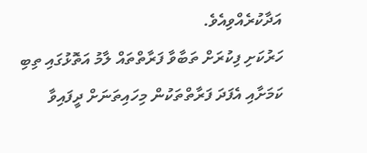އަދާކުރެއްވިއެވެ.
ހަރުކަށި ފިކުރަށް ތަބާވާ ފަރާތްތައް ލާމު އަތޮޅުގައި ތިބި ކަމަށާއި އެފަދަ ފަރާތްތަކުން މިހައިތަނަށް ދީފައިވާ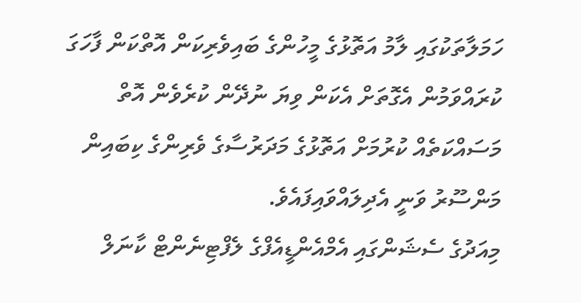ހަމަލާތަކުގައި ލާމު އަތޮޅުގެ މީހުންގެ ބައިވެރިކަން އޮތްކަން ފާހަގަ ކުރައްވަމުން އެގޮތަށް އެކަން ވިޔަ ނުދޭން ކުރެވެން އޮތް މަސައްކަތެއް ކުރުމަށް އަތޮޅުގެ މަދަރުސާގެ ވެރިންގެ ކިބައިން މަންސޫރު ވަނީ އެދިލައްވައިފައެވެ.
މިއަދުގެ ސެޝަންގައި އެމްއެންޑީއެފްގެ ލެފްޓިނެންޓް ކާނަލް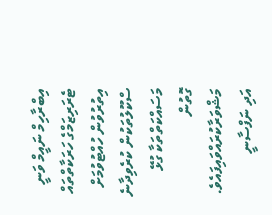އިބްރާހިމް ނައީމް ވަނީ ޓެރަރިޒަމްގެ ހަރަކާތްތައް އިތުރުވުން ހުއްޓުވުމަށް ސްކޫލުތަކުން ކުރެވިދާނެ މަސައްކަތްތަކާ ގުޅޭ ގޮތުން މަޝްވަރާކުރައްވައިފައެވެ. އަދި ނަފްސާނީ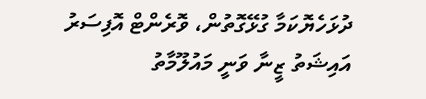ދުޅަހެޔޮކަމާ ގުޅޭގޮތުން، ވޮރެންޓް އޮފިސަރު އައިޝަތު ޒީނާ ވަނީ މައުލޫމާތު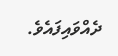ދެއްވައިފައެވެ.